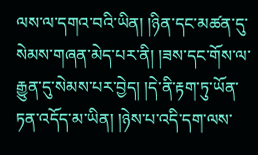ལས་ལ་དགའ་བའི་ཡིན། །ཉིན་དང་མཚན་དུ་སེམས་གཞན་མེད་པར་ནི། །ཟས་དང་གོས་ལ་རྒྱུན་དུ་སེམས་པར་བྱེད། །དེ་ནི་རྟག་ཏུ་ཡོན་ཏན་འདོད་མ་ཡིན། །ཉེས་པ་འདི་དག་ལས་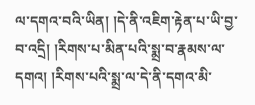ལ་དགའ་བའི་ཡིན། །དེ་ནི་འཇིག་རྟེན་པ་ཡི་བྱ་བ་འདྲི། །རིགས་པ་མིན་པའི་སྨྲ་བ་རྣམས་ལ་དགའ། །རིགས་པའི་སྨྲ་ལ་དེ་ནི་དགའ་མི་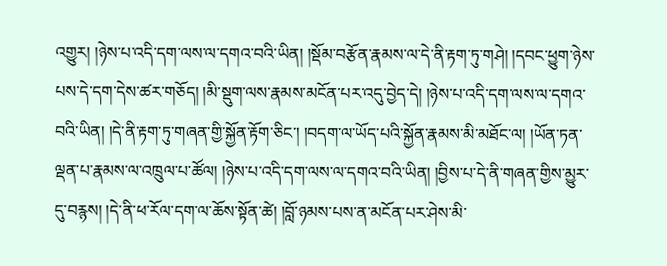འགྱུར། །ཉེས་པ་འདི་དག་ལས་ལ་དགའ་བའི་ཡིན། །སྡོམ་བརྩོན་རྣམས་ལ་དེ་ནི་རྟག་ཏུ་གཤེ། །དབང་ཕྱུག་ཉེས་པས་དེ་དག་དེས་ཚར་གཅོད། །མི་སྡུག་ལས་རྣམས་མངོན་པར་འདུ་བྱེད་དེ། །ཉེས་པ་འདི་དག་ལས་ལ་དགའ་བའི་ཡིན། །དེ་ནི་རྟག་ཏུ་གཞན་གྱི་སྐྱོན་རྟོག་ཅིང་། །བདག་ལ་ཡོད་པའི་སྐྱོན་རྣམས་མི་མཐོང་ལ། །ཡོན་ཏན་ལྡན་པ་རྣམས་ལ་འཁྲུལ་པ་ཚོལ། །ཉེས་པ་འདི་དག་ལས་ལ་དགའ་བའི་ཡིན། །བྱིས་པ་དེ་ནི་གཞན་གྱིས་མྱུར་དུ་བརྙས། །དེ་ནི་ཕ་རོལ་དག་ལ་ཆོས་སྟོན་ཚེ། །བློ་ཉམས་པས་ན་མངོན་པར་ཤེས་མི་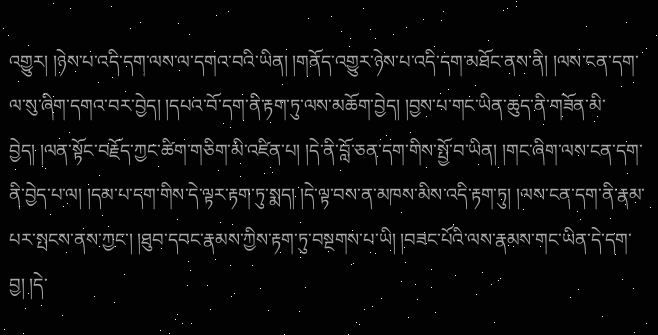འགྱུར། །ཉེས་པ་འདི་དག་ལས་ལ་དགའ་བའི་ཡིན། །གནོད་འགྱུར་ཉེས་པ་འདི་དག་མཐོང་ནས་ནི། །ལས་ངན་དག་ལ་སུ་ཞིག་དགའ་བར་བྱེད། །དཔའ་བོ་དག་ནི་རྟག་ཏུ་ལས་མཆོག་བྱེད། །བྱས་པ་གང་ཡིན་ཆུད་ནི་གཟོན་མི་བྱེད། །ལན་སྟོང་བརྗོད་ཀྱང་ཚིག་གཅིག་མི་འཛིན་པ། །དེ་ནི་བློ་ཅན་དག་གིས་སྤྱོ་བ་ཡིན། །གང་ཞིག་ལས་ངན་དག་ནི་བྱེད་པ་ལ། །དམ་པ་དག་གིས་དེ་ལྟར་རྟག་ཏུ་སྨད། །དེ་ལྟ་བས་ན་མཁས་མིས་འདི་རྟག་ཏུ། །ལས་ངན་དག་ནི་རྣམ་པར་སྤངས་ནས་ཀྱང་། །ཐུབ་དབང་རྣམས་ཀྱིས་རྟག་ཏུ་བསྔགས་པ་ཡི། །བཟང་པོའི་ལས་རྣམས་གང་ཡིན་དེ་དག་བྱ། །དེ་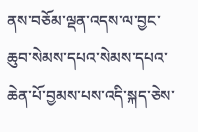ནས་བཅོམ་ལྡན་འདས་ལ་བྱང་ཆུབ་སེམས་དཔའ་སེམས་དཔའ་ཆེན་པོ་བྱམས་པས་འདི་སྐད་ཅེས་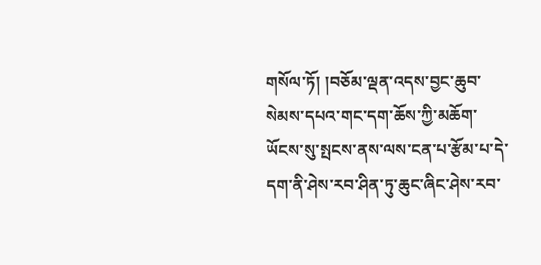གསོལ་ཏོ། །བཅོམ་ལྡན་འདས་བྱང་ཆུབ་སེམས་དཔའ་གང་དག་ཆོས་ཀྱི་མཆོག་ཡོངས་སུ་སྤངས་ནས་ལས་ངན་པ་རྩོམ་པ་དེ་དག་ནི་ཤེས་རབ་ཤིན་ཏུ་ཆུང་ཞིང་ཤེས་རབ་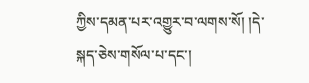ཀྱིས་དམན་པར་འགྱུར་བ་ལགས་སོ། །དེ་སྐད་ཅེས་གསོལ་པ་དང་།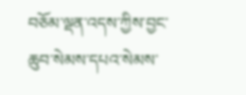བཅོམ་ལྡན་འདས་ཀྱིས་བྱང་ཆུབ་སེམས་དཔའ་སེམས་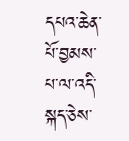དཔའ་ཆེན་པོ་བྱམས་པ་ལ་འདི་སྐད་ཅེས་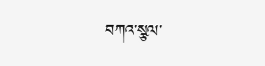བཀའ་སྩལ་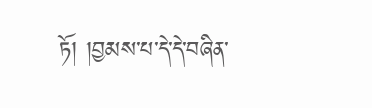ཏོ། །བྱམས་པ་དེ་དེ་བཞིན་